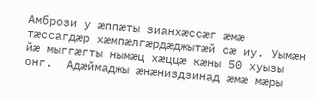Амбрози у æппæты зианхæссæг æмæ тæссагдæр хæмпæлгæрдæджытæй сæ иу. Уымæн йæ мыггæгты нымæц хæццæ кæны 50 хуызы онг.  Адæймаджы æнæниздзинад æмæ мæры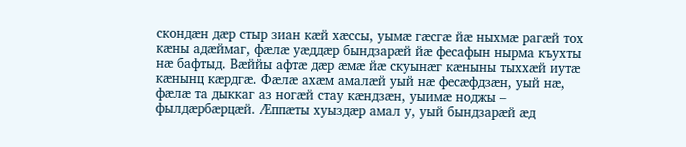скондæн дæр стыр зиан кæй хæссы, уымæ гæсгæ йæ ныхмæ рагæй тох кæны адæймаг, фæлæ уæддæр бындзарæй йæ фесафын нырма къухты нæ бафтыд. Вæййы афтæ дæр æмæ йæ скуынæг кæныны тыххæй иутæ кæнынц кæрдгæ. Фæлæ ахæм амалæй уый нæ фесæфдзæн, уый нæ, фæлæ та дыккаг аз ногæй стау кæндзæн, уыимæ ноджы – фылдæрбæрцæй. Æппæты хуыздæр амал у, уый бындзарæй æд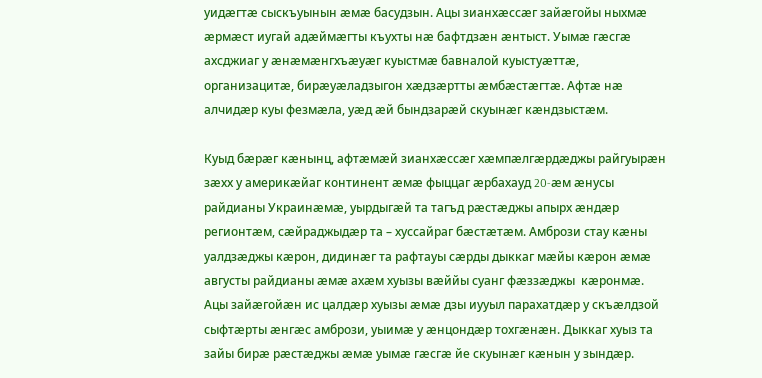уидæгтæ сыскъуынын æмæ басудзын. Ацы зианхæссæг зайæгойы ныхмæ æрмæст иугай адæймæгты къухты нæ бафтдзæн æнтыст. Уымæ гæсгæ ахсджиаг у æнæмæнгхъæуæг куыстмæ бавналой куыстуæттæ, организацитæ, бирæуæладзыгон хæдзæртты æмбæстæгтæ. Афтæ нæ алчидæр куы фезмæла, уæд æй бындзарæй скуынæг кæндзыстæм.

Куыд бæрæг кæнынц, афтæмæй зианхæссæг хæмпæлгæрдæджы райгуырæн зæхх у америкæйаг континент æмæ фыццаг æрбахауд 20-æм æнусы райдианы Украинæмæ, уырдыгæй та тагъд рæстæджы апырх æндæр регионтæм, сæйраджыдæр та – хуссайраг бæстæтæм. Амбрози стау кæны уалдзæджы кæрон, дидинæг та рафтауы сæрды дыккаг мæйы кæрон æмæ августы райдианы æмæ ахæм хуызы вæййы суанг фæззæджы  кæронмæ. Ацы зайæгойæн ис цалдæр хуызы æмæ дзы иууыл парахатдæр у скъæлдзой сыфтæрты æнгæс амбрози, уыимæ у æнцондæр тохгæнæн. Дыккаг хуыз та зайы бирæ рæстæджы æмæ уымæ гæсгæ йе скуынæг кæнын у зындæр.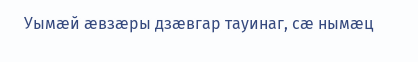Уымæй æвзæры дзæвгар тауинаг, сæ нымæц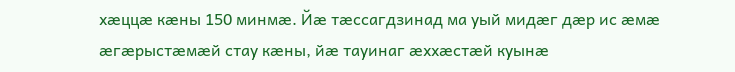хæццæ кæны 150 минмæ. Йæ тæссагдзинад ма уый мидæг дæр ис æмæ æгæрыстæмæй стау кæны, йæ тауинаг æххæстæй куынæ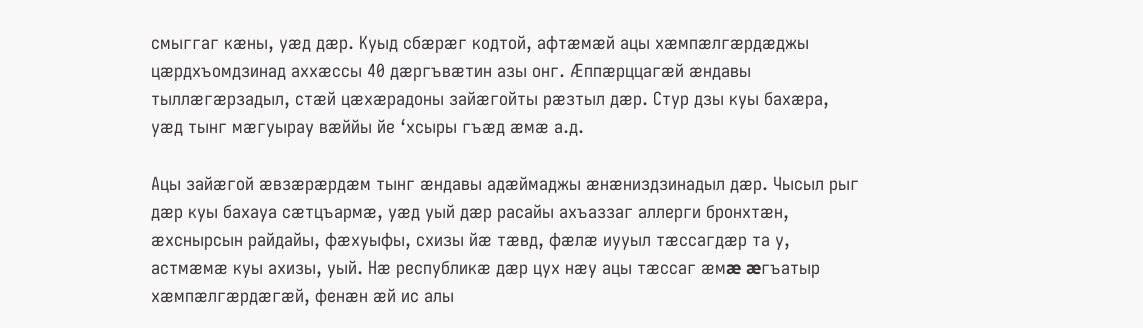смыггаг кæны, уæд дæр. Куыд сбæрæг кодтой, афтæмæй ацы хæмпæлгæрдæджы цæрдхъомдзинад аххæссы 40 дæргъвæтин азы онг. Æппæрццагæй æндавы тыллæгæрзадыл, стæй цæхæрадоны зайæгойты рæзтыл дæр. Стур дзы куы бахæра, уæд тынг мæгуырау вæййы йе ‘хсыры гъæд æмæ а.д.

Ацы зайæгой æвзæрæрдæм тынг æндавы адæймаджы æнæниздзинадыл дæр. Чысыл рыг дæр куы бахауа сæтцъармæ, уæд уый дæр расайы ахъаззаг аллерги бронхтæн, æхснырсын райдайы, фæхуыфы, схизы йæ тæвд, фæлæ иууыл тæссагдæр та у, астмæмæ куы ахизы, уый. Нæ республикæ дæр цух нæу ацы тæссаг æмæ æгъатыр хæмпæлгæрдæгæй, фенæн æй ис алы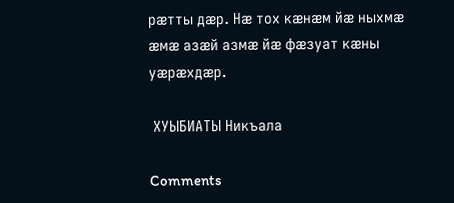рæтты дæр. Нæ тох кæнæм йæ ныхмæ æмæ азæй азмæ йæ фæзуат кæны уæрæхдæр.

 ХУЫБИАТЫ Никъала

Comments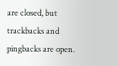are closed, but trackbacks and pingbacks are open.